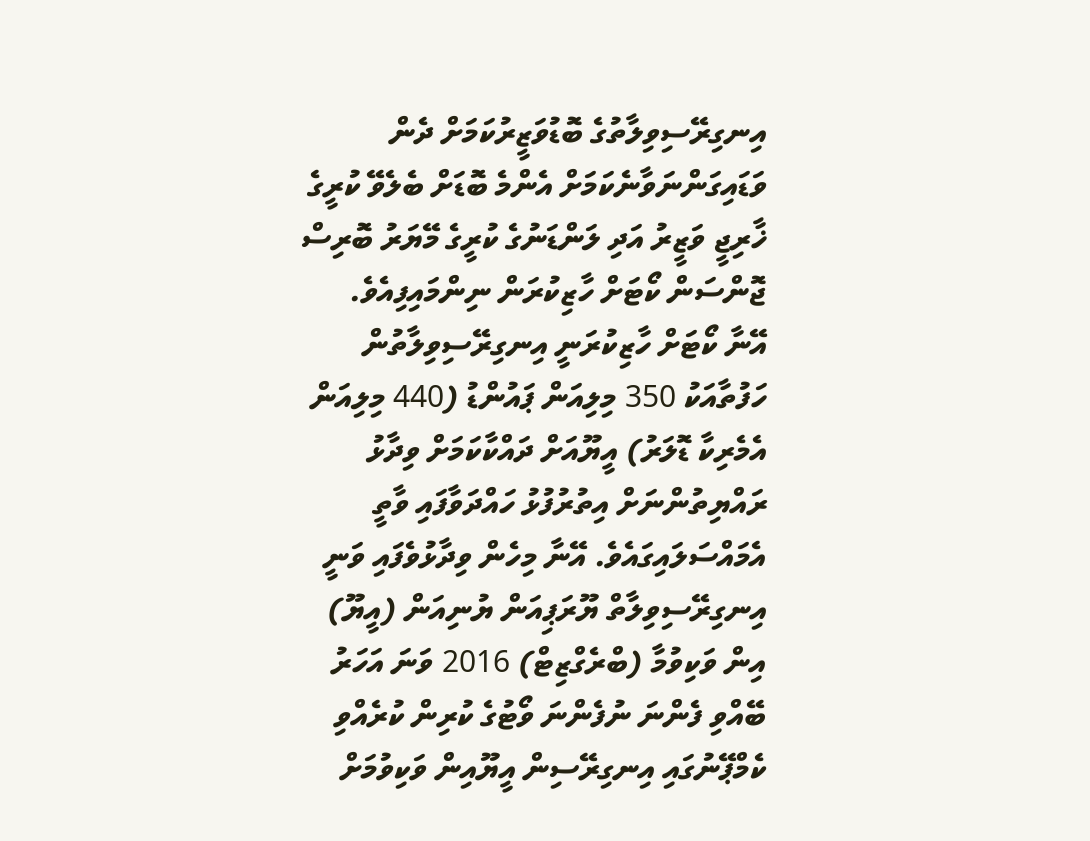އިނގިރޭސިވިލާތުގެ ބޮޑުވަޒީރުކަމަށް ދެން ވަޑައިގަންނަވާނެކަމަށް އެންމެ ބޮޑަށް ބެލެވޭ ކުރީގެ ޚާރިޖީ ވަޒީރު އަދި ލަންޑަނުގެ ކުރީގެ މޭޔަރު ބޮރިސް ޖޮންސަން ކޯޓަށް ހާޒިކުރަން ނިންމައިފިއެވެ.
އޭނާ ކޯޓަށް ހާޒިކުރަނީ އިނގިރޭސިވިލާތުން ހަފުތާއަކު 350 މިލިއަން ޕައުންޑު (440 މިލިއަން އެމެރިކާ ޑޮލަރު) އީޔޫއަށް ދައްކާކަމަށް ވިދާޅު ރައްޔިތުންނަށް އިތުރުފުޅު ހައްދަވާފައި ވާތީ އެމައްސަލައިގައެވެ. އޭނާ މިހެން ވިދާޅުވެފައި ވަނީ އިނގިރޭސިވިލާތް ޔޫރަޕިއަން ޔުނިއަން (އީޔޫ) އިން ވަކިވުމާ (ބްރެގްޒިޓް) 2016 ވަނަ އަހަރު ބޭއްވި ފެންނަ ނުފެންނަ ވޯޓުގެ ކުރިން ކުރެއްވި ކެމްޕޭނުގައި އިނގިރޭސިން އީޔޫއިން ވަކިވުމަށް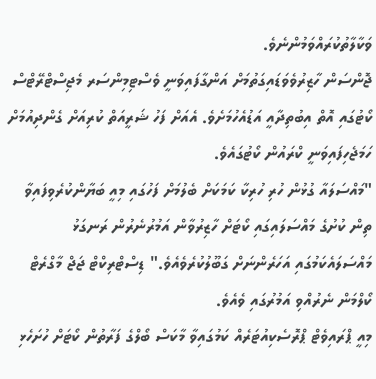ވަކާލާތުކުރައްވަމުންނެވެ.
ޖޮންސަން ހާޒިރުވެވަޑައިގަތުމަށް އަންގާފައިވަނީ ވެސްޓިމިންސަރ މެޖިސްޓްރޭޓްސް ކޯޓުގައި އޮތް އިބުތިދާއީ އަޑުއެހުމަށެވެ. އެއަށް ފަހު ޝަރީއަތް ކުރިއަށް ގެންދިއުމަށް ހަމަޖެހިފައިވަނީ ކްރައުން ކޯޓުގައެވެ.
"މައްސަލައާ ގުޅުން ހުރި ހުރިކާ ކަމަކަށް ބެލުމަށް ފަހުގައި މިއީ ބަޔާންކުރެވިފައިވާ ތިން ކުށުގެ މައްސަލައިގައި ކޯޓަށް ހާޒިރުވާން އަމުރުނެރުން ރަނގަޅު މައްސަލައެކަމުގައި އަހަރެންނަށް ގަބޫލުކުރެވެއެވެ." ޑިސްޓްރިކްޓް ޖަޖް މާގްރެޓް ކޯލްމަން ނެރުއްވި އަމުރުގައި ވެއެވެ.
މިއީ ޕްރައިވެޓް ޕްރޮސެކިއުޓަރެއް ކަމުގައިވާ މާކަސް ބޯލްގެ ފަރާތުން ކޯޓަށް ހުށަހެޅި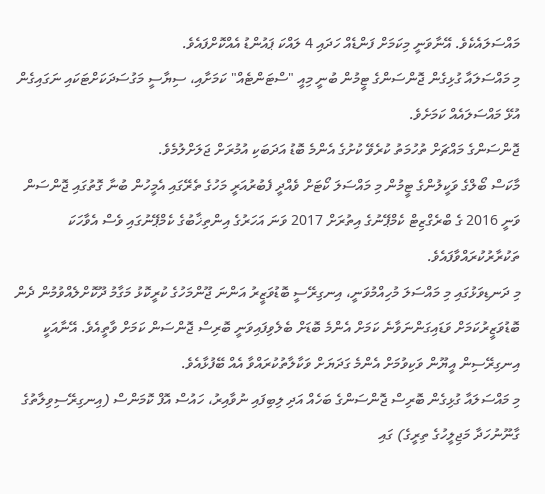މައްސަލައެކެވެ. އޭނާވަނީ މިކަމަށް ފަންޑެއް ހަދައި 4 ލައްކަ ޕައުންޑު އެއްކޮށްފައެވެ.
މި މައްސަލައާ ގުޅިގެން ޖޮންސަންގެ ޓީމުން ބުނީ މިއީ "ސްޓަންޓެއް" ކަމަށާއި، ސިޔާސީ މަގުސަދަކަށްޓަކައި ނަގައިގެން އުޅޭ މައްސަލައެއް ކަމަށެވެ.
ޖޮންސަންގެ މައްޗަށް ތުހުމަތު ކުރެވޭ ކުށުގެ އެންމެ ބޮޑު އަދަބަކި އުމުރަށް ޖަލަށްލުމެވެ.
މާކަސް ބޯލްގެ ވަކީލުންގެ ޓީމުން މި މައްސަލަ ކޯޓަށް ވެއްދީ ފެބުރުއަރީ މަހުގެ ތެރޭގައި އެމީހުން ބުނާ ގޮތުގައި ޖޮންސަން ވަނީ 2016 ގެ ބްރެގްޒިޓް ކެމްޕޭނުގެ އިތުރަށް 2017 ވަނަ އަހަރުގެ އިންތިޚާބުގެ ކެމްޕޭނުގައި ވެސް އެވާހަކަ ތަކުރާރުކުރައްވާފައެވެ.
މި ދަނޑިވަޅުގައި މި މައްސަލަ މުހިއްމުވަނީ، އިނގިރޭސީ ބޮޑުވަޒީރު އަންނަ ޖޫންމަހުގެ ކުރީކޮޅު މަގާމު ދޫކޮށްލެއްވުމުން ދެން ބޮޑުވަޒީރުކަމަށް ވަޑައިގަންނަވާނެ ކަމަށް އެންމެ ބޮޑަށް ބެލެވިފައިވަނީ ބޮރިސް ޖޮންސަން ކަމަށް ވާތީއެވެ. އޭނާއަކީ އިނގިރޭސިން އީޔޫން ވަކިވުމަށް އެންމެ ގަދަޔަށް ވަކާލާތުކުރައްވާ އެއް ބޭފުޅާއެވެ.
މި މައްސަލައާ ގުޅިގެން ބޮރިސް ޖޮންސަންގެ ބަހެއް އަދި ލިބިފައި ނުވާއިރު، ހައުސް އޮފް ކޮމަންސް (އިނގިރޭސިވިލާތުގެ ގާނޫނުހަދާ މަޖިލީހުގެ ތިރީގެ) ގައި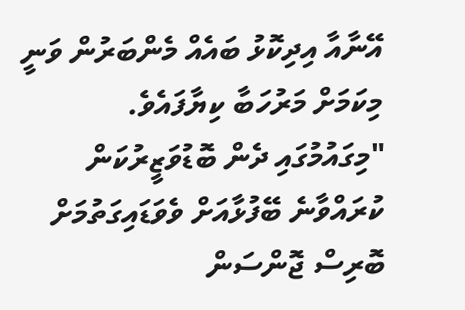އޭނާއާ އިދިކޮޅު ބައެއް މެންބަރުން ވަނީ މިކަމަށް މަރުހަބާ ކިޔާފައެވެ.
"މިގައުމުގައި ދެން ބޮޑުވަޒީރުކަން ކުރައްވާނެ ބޭފުޅާއަށް ވެވަޑައިގަތުމަށް ބޮރިސް ޖޮންސަން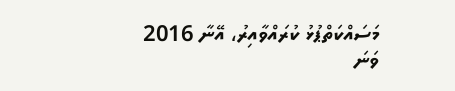މަސައްކަތްޕުޅު ކުރައްވާއިރު، އޭނާ 2016 ވަނަ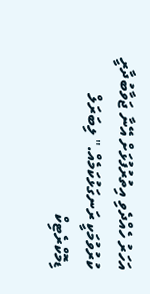އަހަރު ހެއްދެވި އިތުރުފުޅަށް އޭނާ ޖަވާބުދާރީ ކުރުވުމަކީ ރަނގަޅުކަމެއް." ލިބަރަލް ޑިމޮކްރެޓިކް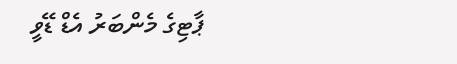ޕާޓިގެ މެންބަރު އެޑް ޑޭވީ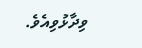ވިދާޅުވިއެވެ.